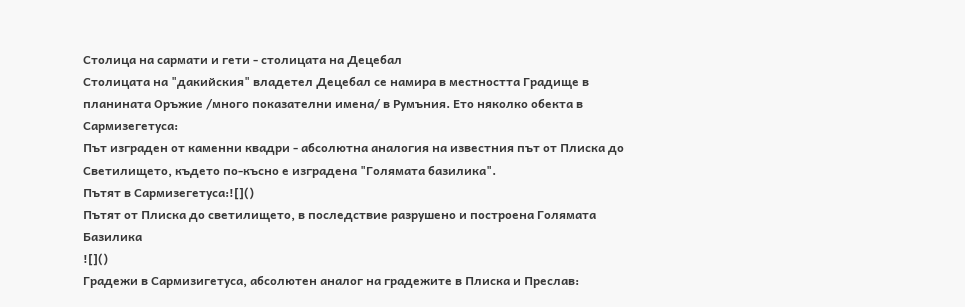Столица на сармати и гети - столицата на Децебал
Столицата на "дакийския" владетел Децебал се намира в местността Градище в планината Оръжие /много показателни имена/ в Румъния. Ето няколко обекта в Сармизегетуса:
Път изграден от каменни квадри - абсолютна аналогия на известния път от Плиска до Светилището, където по-късно е изградена "Голямата базилика".
Пътят в Сармизегетуса:![]()
Пътят от Плиска до светилището, в последствие разрушено и построена Голямата Базилика
![]()
Градежи в Сармизигетуса, абсолютен аналог на градежите в Плиска и Преслав: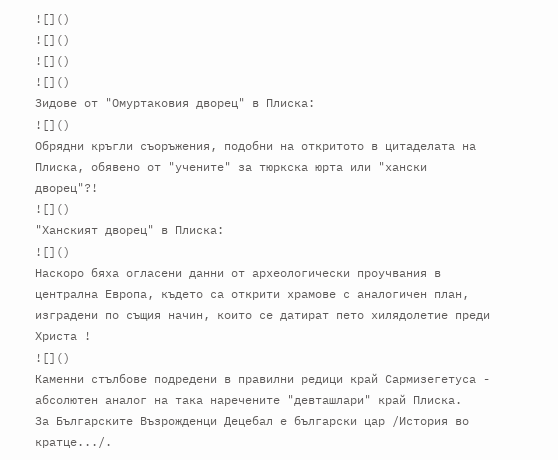![]()
![]()
![]()
![]()
Зидове от "Омуртаковия дворец" в Плиска:
![]()
Обрядни кръгли съоръжения, подобни на откритото в цитаделата на Плиска, обявено от "учените" за тюркска юрта или "хански дворец"?!
![]()
"Ханският дворец" в Плиска:
![]()
Наскоро бяха огласени данни от археологически проучвания в централна Европа, където са открити храмове с аналогичен план, изградени по същия начин, които се датират пето хилядолетие преди Христа !
![]()
Каменни стълбове подредени в правилни редици край Сармизегетуса - абсолютен аналог на така наречените "девташлари" край Плиска.
За Българските Възрожденци Децебал е български цар /История во кратце.../.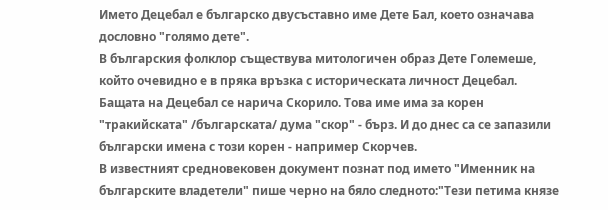Името Децебал е българско двусъставно име Дете Бал, което означава дословно "голямо дете".
В българския фолклор съществува митологичен образ Дете Големеше, който очевидно е в пряка връзка с историческата личност Децебал.
Бащата на Децебал се нарича Скорило. Това име има за корен "тракийската" /българската/ дума "скор" - бърз. И до днес са се запазили български имена с този корен - например Скорчев.
В известният средновековен документ познат под името "Именник на българските владетели" пише черно на бяло следното:"Тези петима князе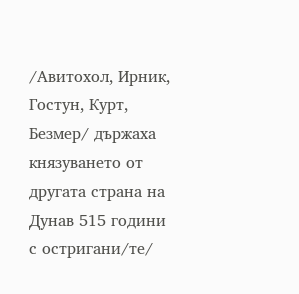/Авитохол, Ирник, Гостун, Курт, Безмер/ държаха князуването от другата страна на Дунав 515 години с остригани/те/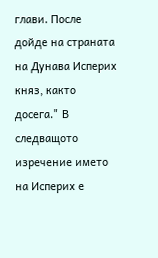глави. После дойде на страната на Дунава Исперих княз, както досега." В следващото изречение името на Исперих е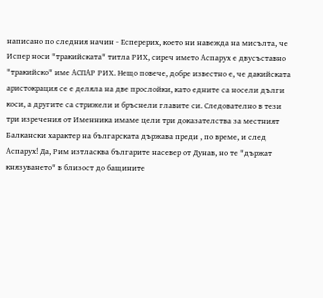написано по следния начин - Есперерих, което ни навежда на мисълта, че Испер носи "тракийската" титла РИХ, сиреч името Аспарух е двусъставно "тракийско" име АСПАР РИХ. Нещо повече, добре известно е, че дакийската аристокрация се е деляла на две прослойки, като едните са носели дълги коси, а другите са стрижели и бръснели главите си. Следователно в тези три изречения от Именника имаме цели три доказателства за местният Балкански характер на българската държава преди , по време, и след Аспарух! Да, Рим изтласква българите насевер от Дунав, но те "държат князуването" в близост до бащините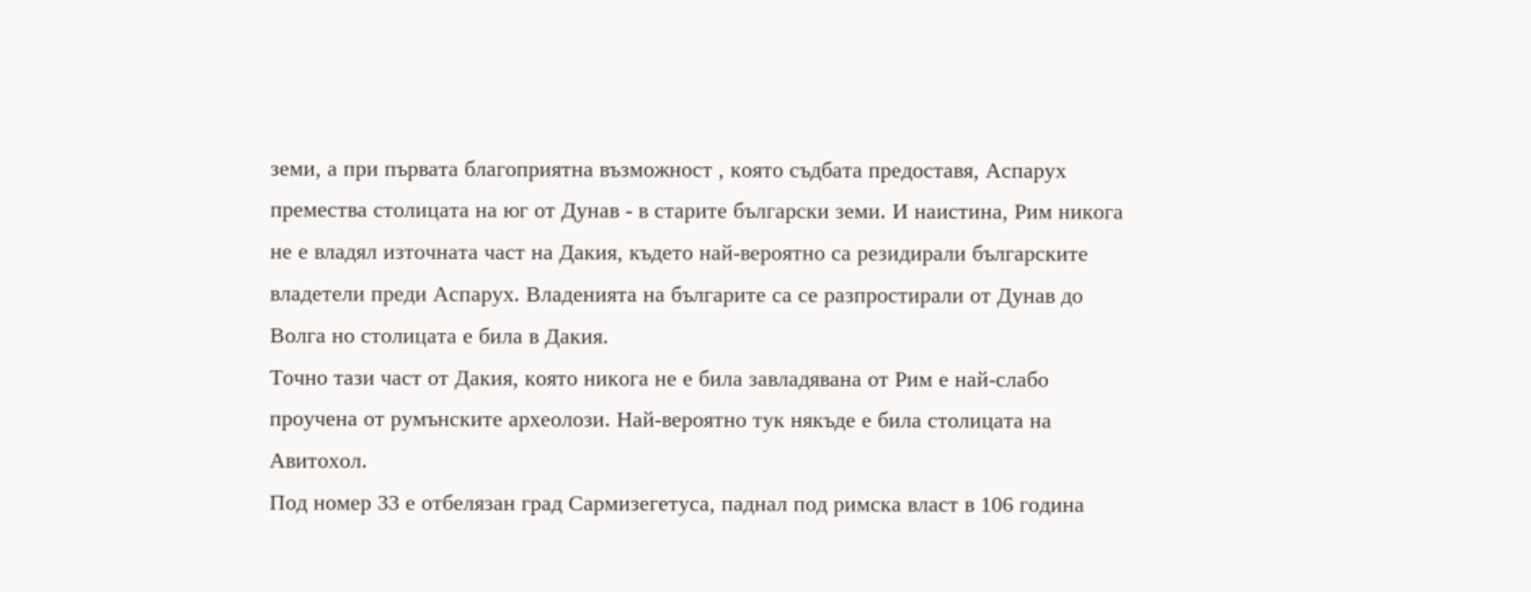земи, а при първата благоприятна възможност , която съдбата предоставя, Аспарух премества столицата на юг от Дунав - в старите български земи. И наистина, Рим никога не е владял източната част на Дакия, където най-вероятно са резидирали българските владетели преди Аспарух. Владенията на българите са се разпростирали от Дунав до Волга но столицата е била в Дакия.
Точно тази част от Дакия, която никога не е била завладявана от Рим е най-слабо проучена от румънските археолози. Най-вероятно тук някъде е била столицата на Авитохол.
Под номер 33 е отбелязан град Сармизегетуса, паднал под римска власт в 106 година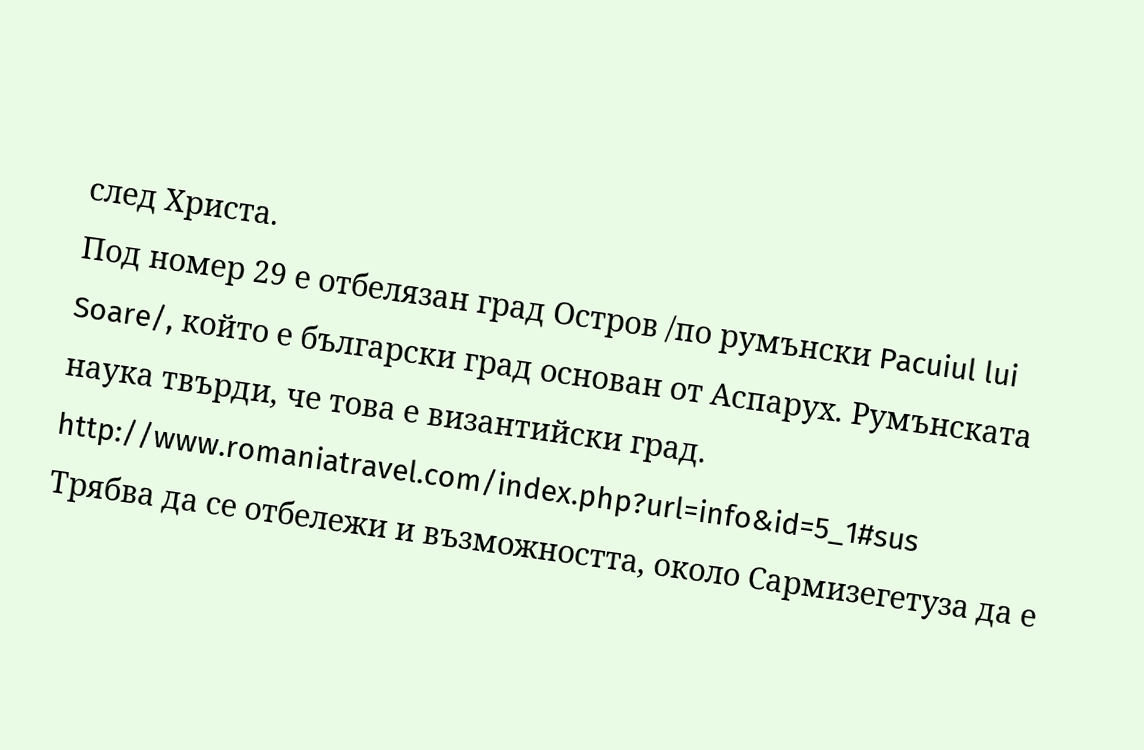след Христа.
Под номер 29 е отбелязан град Остров /по румънски Pacuiul lui Soare/, който е български град основан от Аспарух. Румънската наука твърди, че това е византийски град.
http://www.romaniatravel.com/index.php?url=info&id=5_1#sus
Трябва да се отбележи и възможността, около Сармизегетуза да е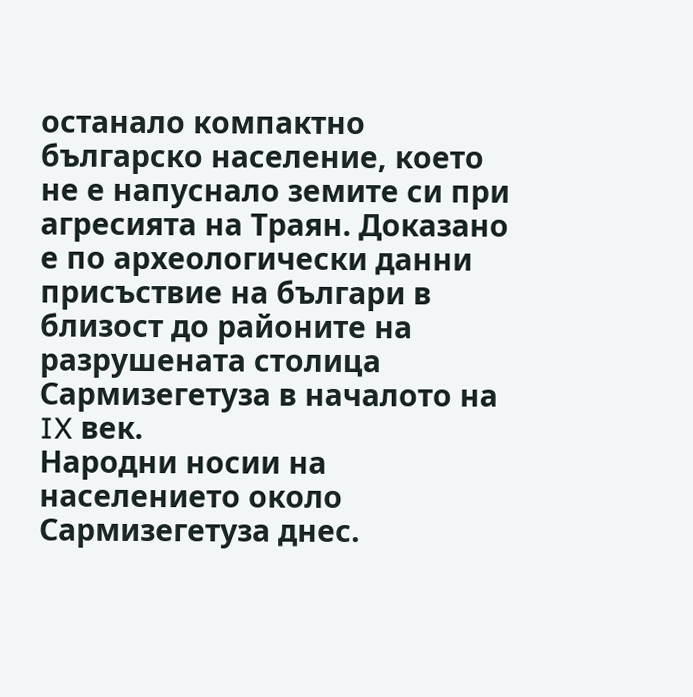останало компактно българско население, което не е напуснало земите си при агресията на Траян. Доказано е по археологически данни присъствие на българи в близост до районите на разрушената столица Сармизегетуза в началото на IX век.
Народни носии на населението около Сармизeгетуза днес.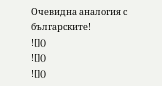Очевидна аналогия с българските!
![]()
![]()
![]()